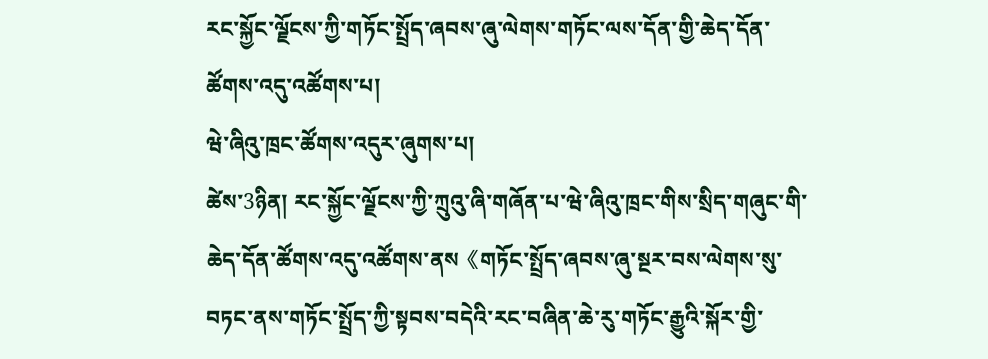རང་སྐྱོང་ལྗོངས་ཀྱི་གཏོང་སྤྲོད་ཞབས་ཞུ་ལེགས་གཏོང་ལས་དོན་གྱི་ཆེད་དོན་ཚོགས་འདུ་འཚོགས་པ།
ཝེ་ཞིའུ་ཁྲང་ཚོགས་འདུར་ཞུགས་པ།
ཚེས་3ཉིན། རང་སྐྱོང་ལྗོངས་ཀྱི་ཀྲུའུ་ཞི་གཞོན་པ་ཝེ་ཞིའུ་ཁྲང་གིས་སྲིད་གཞུང་གི་ཆེད་དོན་ཚོགས་འདུ་འཚོགས་ནས《གཏོང་སྤྲོད་ཞབས་ཞུ་སྔར་བས་ལེགས་སུ་བཏང་ནས་གཏོང་སྤྲོད་ཀྱི་སྟབས་བདེའི་རང་བཞིན་ཆེ་རུ་གཏོང་རྒྱུའི་སྐོར་གྱི་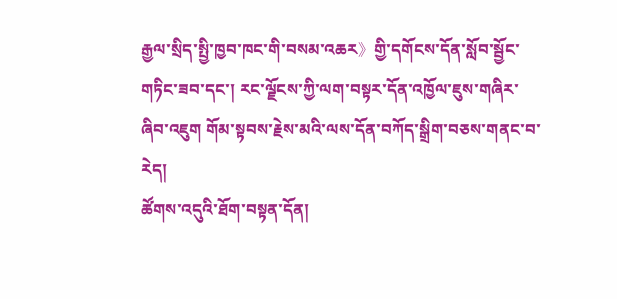རྒྱལ་སྲིད་སྤྱི་ཁྱབ་ཁང་གི་བསམ་འཆར》གྱི་དགོངས་དོན་སློབ་སྦྱོང་གཏིང་ཟབ་དང་། རང་ལྗོངས་ཀྱི་ལག་བསྟར་དོན་འཁྱོལ་ཇུས་གཞིར་ཞིབ་འཇུག གོམ་སྟབས་རྗེས་མའི་ལས་དོན་བཀོད་སྒྲིག་བཅས་གནང་བ་རེད།
ཚོགས་འདུའི་ཐོག་བསྟན་དོན།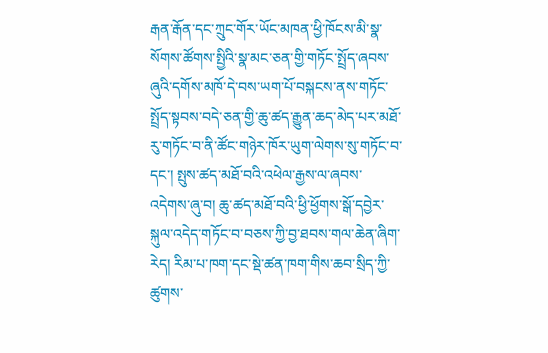རྒན་རྒོན་དང་ཀྲུང་གོར་ཡོང་མཁན་ཕྱི་ཁོངས་མི་སྣ་སོགས་ཚོགས་སྤྱིའི་སྣ་མང་ཅན་གྱི་གཏོང་སྤྲོད་ཞབས་ཞུའི་དགོས་མཁོ་དེ་བས་ཡག་པོ་བསྐངས་ནས་གཏོང་སྤྲོད་སྟབས་བདེ་ཅན་གྱི་ཆུ་ཚད་རྒྱུན་ཆད་མེད་པར་མཐོ་རུ་གཏོང་བ་ནི་ཚོང་གཉེར་ཁོར་ཡུག་ལེགས་སུ་གཏོང་བ་དང་། སྤུས་ཚད་མཐོ་བའི་འཕེལ་རྒྱས་ལ་ཞབས་འདེགས་ཞུ་བ། ཆུ་ཚད་མཐོ་བའི་ཕྱི་ཕྱོགས་སྒོ་དབྱེར་སྐུལ་འདེད་གཏོང་བ་བཅས་ཀྱི་བྱ་ཐབས་གལ་ཆེན་ཞིག་རེད། རིམ་པ་ཁག་དང་སྡེ་ཚན་ཁག་གིས་ཆབ་སྲིད་ཀྱི་ཚུགས་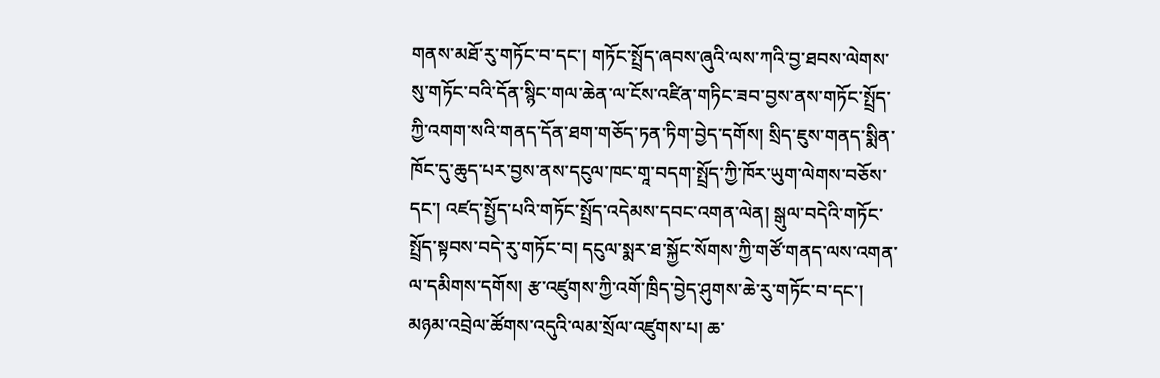གནས་མཐོ་རུ་གཏོང་བ་དང་། གཏོང་སྤྲོད་ཞབས་ཞུའི་ལས་ཀའི་བྱ་ཐབས་ལེགས་སུ་གཏོང་བའི་དོན་སྙིང་གལ་ཆེན་ལ་ངོས་འཛིན་གཏིང་ཟབ་བྱས་ནས་གཏོང་སྤྲོད་ཀྱི་འགག་སའི་གནད་དོན་ཐག་གཅོད་ཏན་ཏིག་བྱེད་དགོས། སྲིད་ཇུས་གནད་སྨིན་ཁོང་དུ་ཆུད་པར་བྱས་ནས་དངུལ་ཁང་གཱ་བདག་སྤྲོད་ཀྱི་ཁོར་ཡུག་ལེགས་བཅོས་དང་། འཛད་སྤྱོད་པའི་གཏོང་སྤྲོད་འདེམས་དབང་འགན་ལེན། སྒུལ་བདེའི་གཏོང་སྤྲོད་སྟབས་བདེ་རུ་གཏོང་བ། དངུལ་སྨར་ཐ་སྐྱོང་སོགས་ཀྱི་གཙོ་གནད་ལས་འགན་ལ་དམིགས་དགོས། རྩ་འཛུགས་ཀྱི་འགོ་ཁྲིད་བྱེད་ཤུགས་ཆེ་རུ་གཏོང་བ་དང་། མཉམ་འབྲེལ་ཚོགས་འདུའི་ལམ་སྲོལ་འཛུགས་པ། ཆ་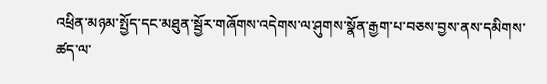འཕྲིན་མཉམ་སྤྱོད་དང་མཐུན་སྦྱོར་གཞོགས་འདེགས་ལ་ཤུགས་སྣོན་རྒྱག་པ་བཅས་བྱས་ནས་དམིགས་ཚད་ལ་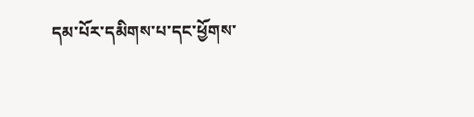དམ་པོར་དམིགས་པ་དང་ཕྱོགས་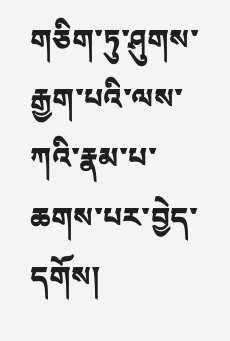གཅིག་ཏུ་ཤུགས་རྒྱག་པའི་ལས་ཀའི་རྣམ་པ་ཆགས་པར་བྱེད་དགོས།